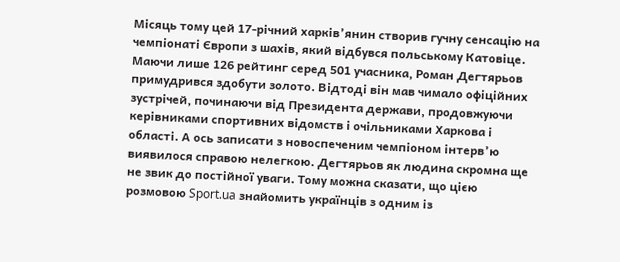Місяць тому цей 17-річний харків’янин створив гучну сенсацію на чемпіонаті Європи з шахів, який відбувся польському Катовіце. Маючи лише 126 рейтинг серед 501 учасника, Роман Дегтярьов примудрився здобути золото. Відтоді він мав чимало офіційних зустрічей, починаючи від Президента держави, продовжуючи керівниками спортивних відомств і очільниками Харкова і області. А ось записати з новоспеченим чемпіоном інтерв’ю виявилося справою нелегкою. Дегтярьов як людина скромна ще не звик до постійної уваги. Тому можна сказати, що цією розмовою Sport.ua знайомить українців з одним із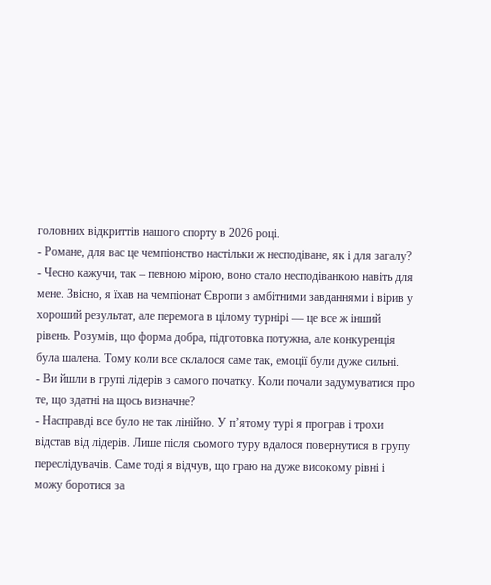головних відкриттів нашого спорту в 2026 році.
- Романе, для вас це чемпіонство настільки ж несподіване, як і для загалу?
- Чесно кажучи, так – певною мірою, воно стало несподіванкою навіть для мене. Звісно, я їхав на чемпіонат Європи з амбітними завданнями і вірив у хороший результат, але перемога в цілому турнірі — це все ж інший рівень. Розумів, що форма добра, підготовка потужна, але конкуренція була шалена. Тому коли все склалося саме так, емоції були дуже сильні.
- Ви йшли в групі лідерів з самого початку. Коли почали задумуватися про те, що здатні на щось визначне?
- Насправді все було не так лінійно. У п’ятому турі я програв і трохи відстав від лідерів. Лише після сьомого туру вдалося повернутися в групу переслідувачів. Саме тоді я відчув, що граю на дуже високому рівні і можу боротися за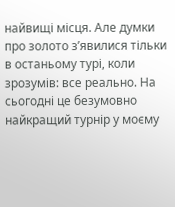найвищі місця. Але думки про золото з’явилися тільки в останьому турі, коли зрозумів: все реально. На сьогодні це безумовно найкращий турнір у моєму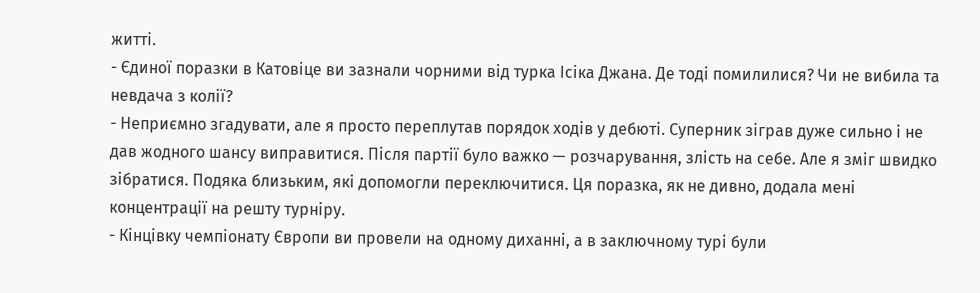житті.
- Єдиної поразки в Катовіце ви зазнали чорними від турка Ісіка Джана. Де тоді помилилися? Чи не вибила та невдача з колії?
- Неприємно згадувати, але я просто переплутав порядок ходів у дебюті. Суперник зіграв дуже сильно і не дав жодного шансу виправитися. Після партії було важко — розчарування, злість на себе. Але я зміг швидко зібратися. Подяка близьким, які допомогли переключитися. Ця поразка, як не дивно, додала мені концентрації на решту турніру.
- Кінцівку чемпіонату Європи ви провели на одному диханні, а в заключному турі були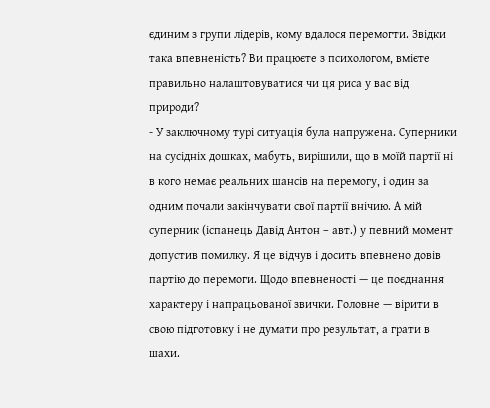єдиним з групи лідерів, кому вдалося перемогти. Звідки така впевненість? Ви працюєте з психологом, вмієте правильно налаштовуватися чи ця риса у вас від природи?
- У заключному турі ситуація була напружена. Суперники на сусідніх дошках, мабуть, вирішили, що в моїй партії ні в кого немає реальних шансів на перемогу, і один за одним почали закінчувати свої партії внічию. А мій суперник (іспанець Давід Антон – авт.) у певний момент допустив помилку. Я це відчув і досить впевнено довів партію до перемоги. Щодо впевненості — це поєднання характеру і напрацьованої звички. Головне — вірити в свою підготовку і не думати про результат, а грати в шахи.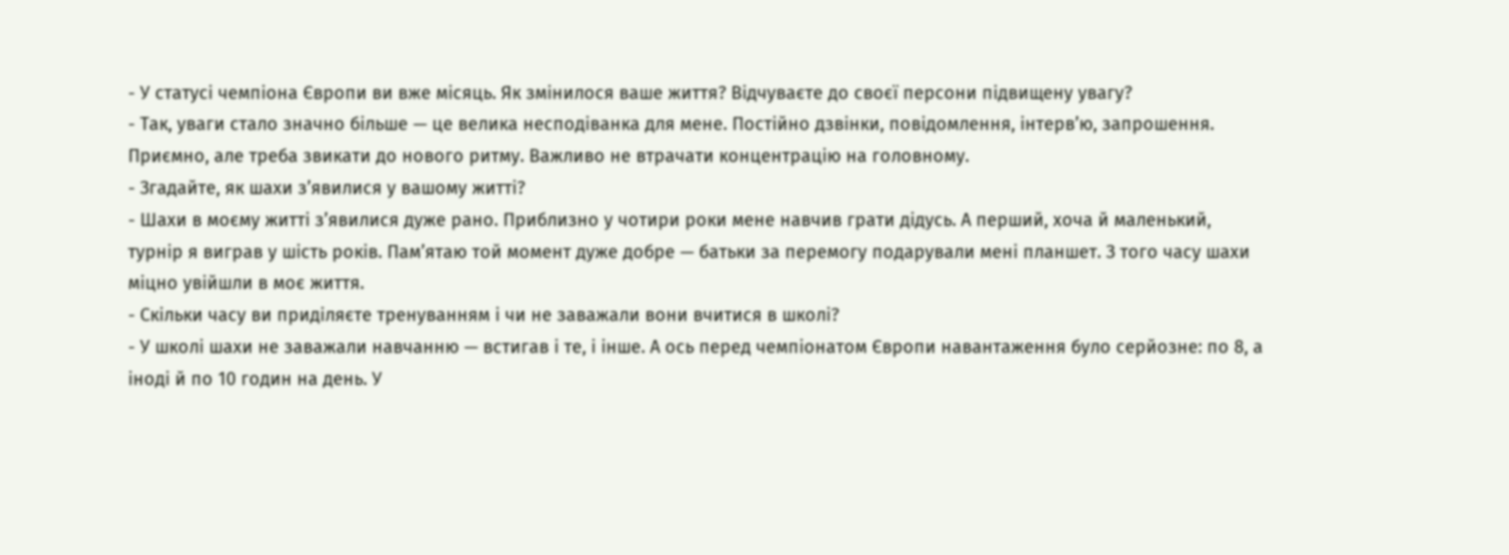- У статусі чемпіона Європи ви вже місяць. Як змінилося ваше життя? Відчуваєте до своєї персони підвищену увагу?
- Так, уваги стало значно більше — це велика несподіванка для мене. Постійно дзвінки, повідомлення, інтерв’ю, запрошення. Приємно, але треба звикати до нового ритму. Важливо не втрачати концентрацію на головному.
- Згадайте, як шахи з’явилися у вашому житті?
- Шахи в моєму житті з’явилися дуже рано. Приблизно у чотири роки мене навчив грати дідусь. А перший, хоча й маленький, турнір я виграв у шість років. Пам’ятаю той момент дуже добре — батьки за перемогу подарували мені планшет. З того часу шахи міцно увійшли в моє життя.
- Скільки часу ви приділяєте тренуванням і чи не заважали вони вчитися в школі?
- У школі шахи не заважали навчанню — встигав і те, і інше. А ось перед чемпіонатом Європи навантаження було серйозне: по 8, а іноді й по 10 годин на день. У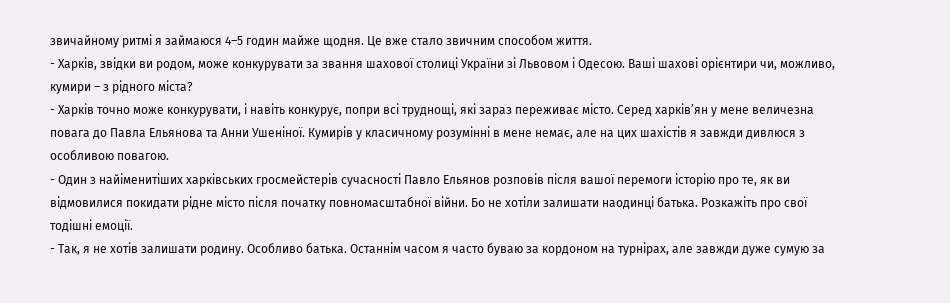звичайному ритмі я займаюся 4–5 годин майже щодня. Це вже стало звичним способом життя.
- Харків, звідки ви родом, може конкурувати за звання шахової столиці України зі Львовом і Одесою. Ваші шахові орієнтири чи, можливо, кумири – з рідного міста?
- Харків точно може конкурувати, і навіть конкурує, попри всі труднощі, які зараз переживає місто. Серед харків’ян у мене величезна повага до Павла Ельянова та Анни Ушеніної. Кумирів у класичному розумінні в мене немає, але на цих шахістів я завжди дивлюся з особливою повагою.
- Один з найіменитіших харківських гросмейстерів сучасності Павло Ельянов розповів після вашої перемоги історію про те, як ви відмовилися покидати рідне місто після початку повномасштабної війни. Бо не хотіли залишати наодинці батька. Розкажіть про свої тодішні емоції.
- Так, я не хотів залишати родину. Особливо батька. Останнім часом я часто буваю за кордоном на турнірах, але завжди дуже сумую за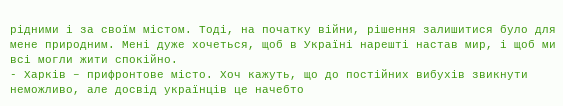рідними і за своїм містом. Тоді, на початку війни, рішення залишитися було для мене природним. Мені дуже хочеться, щоб в Україні нарешті настав мир, і щоб ми всі могли жити спокійно.
- Харків – прифронтове місто. Хоч кажуть, що до постійних вибухів звикнути неможливо, але досвід українців це начебто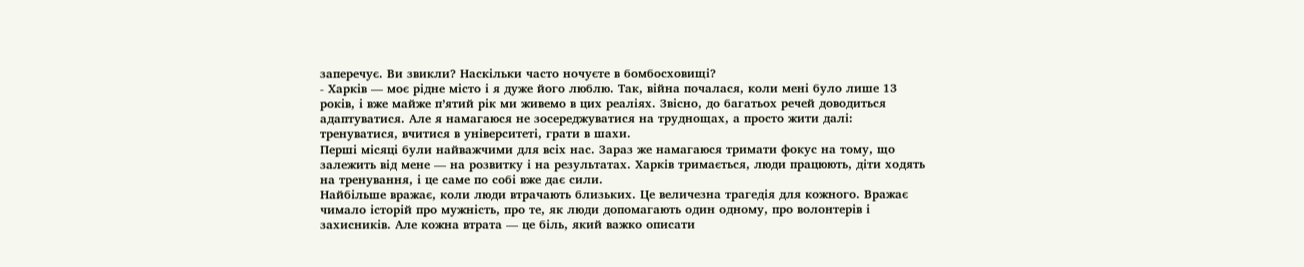заперечує. Ви звикли? Наскільки часто ночуєте в бомбосховищі?
- Харків — моє рідне місто і я дуже його люблю. Так, війна почалася, коли мені було лише 13 років, і вже майже п’ятий рік ми живемо в цих реаліях. Звісно, до багатьох речей доводиться адаптуватися. Але я намагаюся не зосереджуватися на труднощах, а просто жити далі: тренуватися, вчитися в університеті, грати в шахи.
Перші місяці були найважчими для всіх нас. Зараз же намагаюся тримати фокус на тому, що залежить від мене — на розвитку і на результатах. Харків тримається, люди працюють, діти ходять на тренування, і це саме по собі вже дає сили.
Найбільше вражає, коли люди втрачають близьких. Це величезна трагедія для кожного. Вражає чимало історій про мужність, про те, як люди допомагають один одному, про волонтерів і захисників. Але кожна втрата — це біль, який важко описати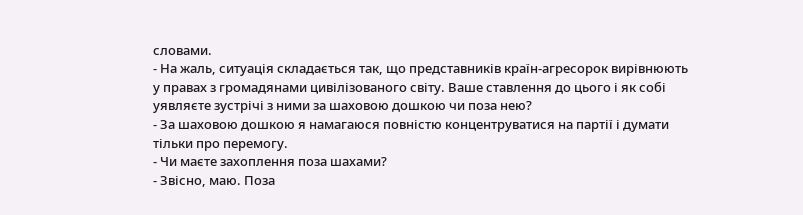словами.
- На жаль, ситуація складається так, що представників країн-агресорок вирівнюють у правах з громадянами цивілізованого світу. Ваше ставлення до цього і як собі уявляєте зустрічі з ними за шаховою дошкою чи поза нею?
- За шаховою дошкою я намагаюся повністю концентруватися на партії і думати тільки про перемогу.
- Чи маєте захоплення поза шахами?
- Звісно, маю. Поза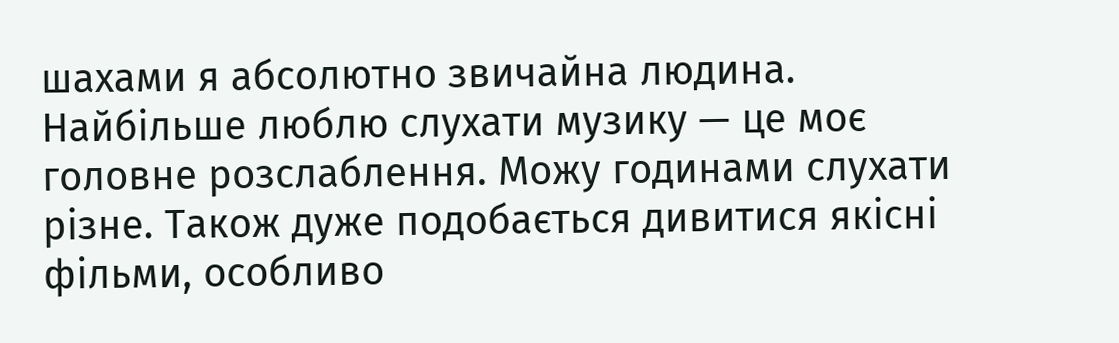шахами я абсолютно звичайна людина. Найбільше люблю слухати музику — це моє головне розслаблення. Можу годинами слухати різне. Також дуже подобається дивитися якісні фільми, особливо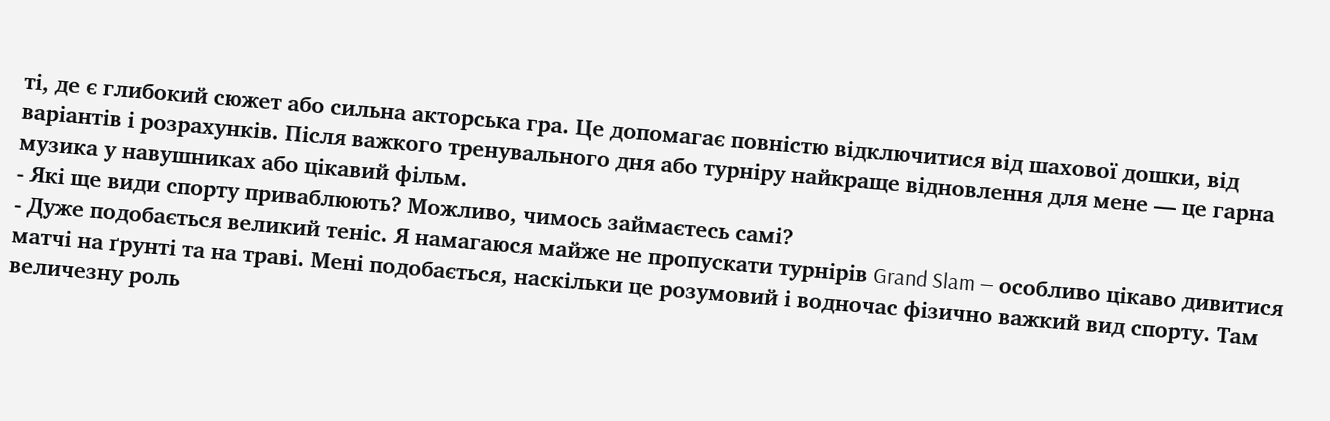ті, де є глибокий сюжет або сильна акторська гра. Це допомагає повністю відключитися від шахової дошки, від варіантів і розрахунків. Після важкого тренувального дня або турніру найкраще відновлення для мене — це гарна музика у навушниках або цікавий фільм.
- Які ще види спорту приваблюють? Можливо, чимось займаєтесь самі?
- Дуже подобається великий теніс. Я намагаюся майже не пропускати турнірів Grand Slam — особливо цікаво дивитися матчі на ґрунті та на траві. Мені подобається, наскільки це розумовий і водночас фізично важкий вид спорту. Там величезну роль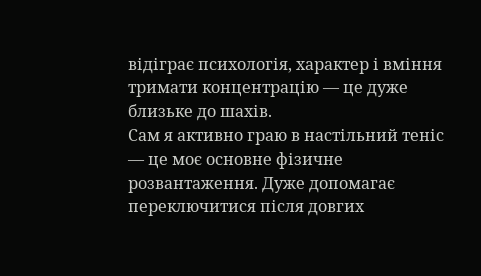відіграє психологія, характер і вміння тримати концентрацію — це дуже близьке до шахів.
Сам я активно граю в настільний теніс — це моє основне фізичне розвантаження. Дуже допомагає переключитися після довгих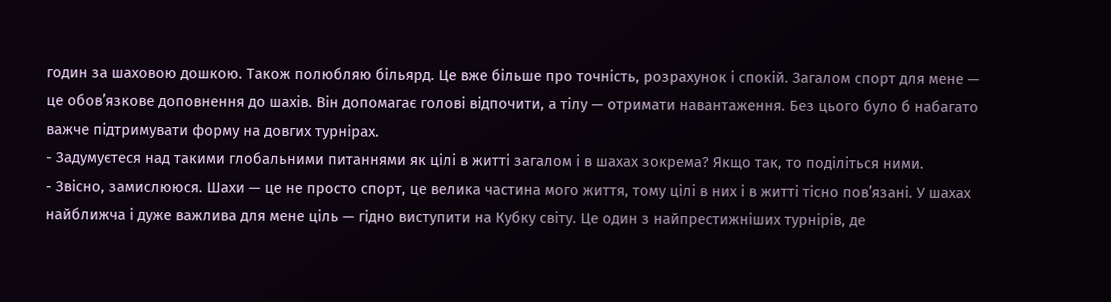годин за шаховою дошкою. Також полюбляю більярд. Це вже більше про точність, розрахунок і спокій. Загалом спорт для мене — це обов’язкове доповнення до шахів. Він допомагає голові відпочити, а тілу — отримати навантаження. Без цього було б набагато важче підтримувати форму на довгих турнірах.
- Задумуєтеся над такими глобальними питаннями як цілі в житті загалом і в шахах зокрема? Якщо так, то поділіться ними.
- Звісно, замислююся. Шахи — це не просто спорт, це велика частина мого життя, тому цілі в них і в житті тісно пов’язані. У шахах найближча і дуже важлива для мене ціль — гідно виступити на Кубку світу. Це один з найпрестижніших турнірів, де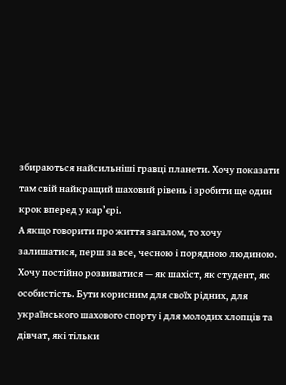збираються найсильніші гравці планети. Хочу показати там свій найкращий шаховий рівень і зробити ще один крок вперед у кар’єрі.
А якщо говорити про життя загалом, то хочу залишатися, перш за все, чесною і порядною людиною. Хочу постійно розвиватися — як шахіст, як студент, як особистість. Бути корисним для своїх рідних, для українського шахового спорту і для молодих хлопців та дівчат, які тільки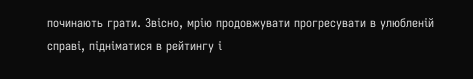починають грати. Звісно, мрію продовжувати прогресувати в улюбленій справі, підніматися в рейтингу і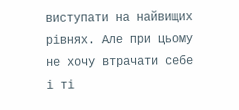виступати на найвищих рівнях. Але при цьому не хочу втрачати себе і ті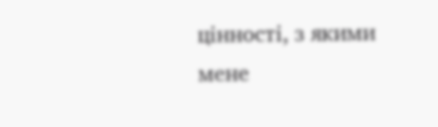цінності, з якими мене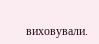виховували.